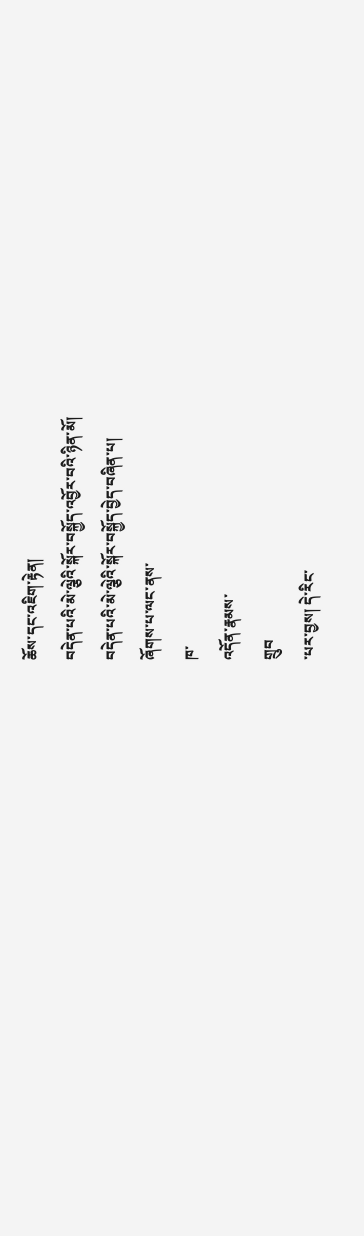ཆོས་དང་འཇིག་རྟེན།
བདེན་པའི་མེ་ལྕེའི་སྐོར་བསྐྱོད་འབྱོར་བའི་ཉིན་མོ།
བདེན་པའི་མེ་ལྕེའི་སྐོར་བསྐྱོད་བྱེད་བཞིན་པ།
ཞོགས་པ་ལང་ནས་
ཁ་
འདོན་རྣམས་
གྲུབ
་པར་བྱས། དེ་རིང་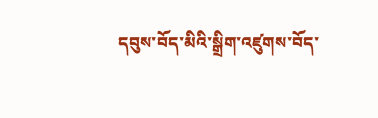དབུས་བོད་མིའི་སྒྲིག་འཛུགས་བོད་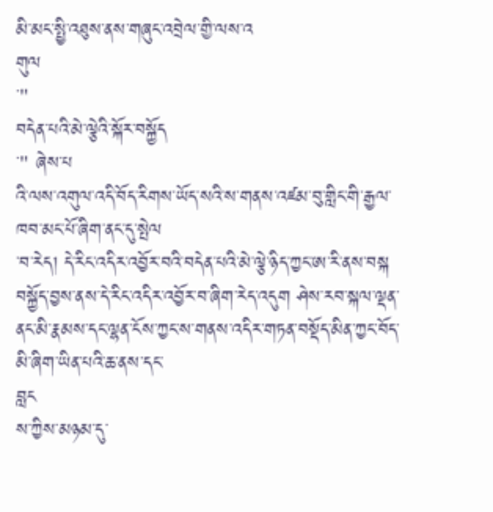མི་མང་སྤྱི་འཐུས་ནས་གཞུང་འབྲེལ་གྱི་ལས་འ
གུལ
་"
བདེན་པའི་མེ་ལྕེའི་སྐོར་བསྐྱོད
་" ཞེས་པ
འི་ལས་འགུལ་འདི་བོད་རིགས་ཡོད་སའི་ས་གནས་འཛམ་བུ་གླིང་གི་རྒྱལ་ཁབ་མང་པོ་ཞིག་ནང་དུ་སྤེལ
་བ་རེད། དེ་རིང་འདིར་འབྱོར་བའི་བདེན་པའི་མེ་ལྕེ་ཉིད་ཀྱང་ཨ་རི་ནས་བསྐ
བསྐྱོད་བྱས་ནས་དེ་རིང་འདིར་འབྱོར་བ་ཞིག་རེད་འདུག ཤེས་རབ་སྐལ་ལྡན་ནང་མི་རྣམས་དང་ལྷན་ངོས་ཀྱང་ས་གནས་འདིར་གཏན་བསྡོད་མིན་ཀྱང་བོད་མི་ཞིག་ཡིན་པའི་ཆ་ནས་དང་
བླང
ས་ཀྱིས་མཉམ་དུ་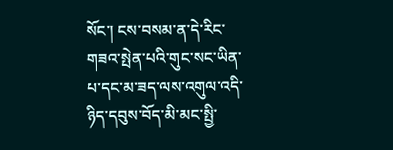སོང་། ངས་བསམ་ན་དེ་རིང་གཟའ་སྤེན་པའི་གུང་སང་ཡིན་པ་དང་མ་ཟད་ལས་འགུལ་འདི་ཉིད་དབུས་བོད་མི་མང་སྤྱི་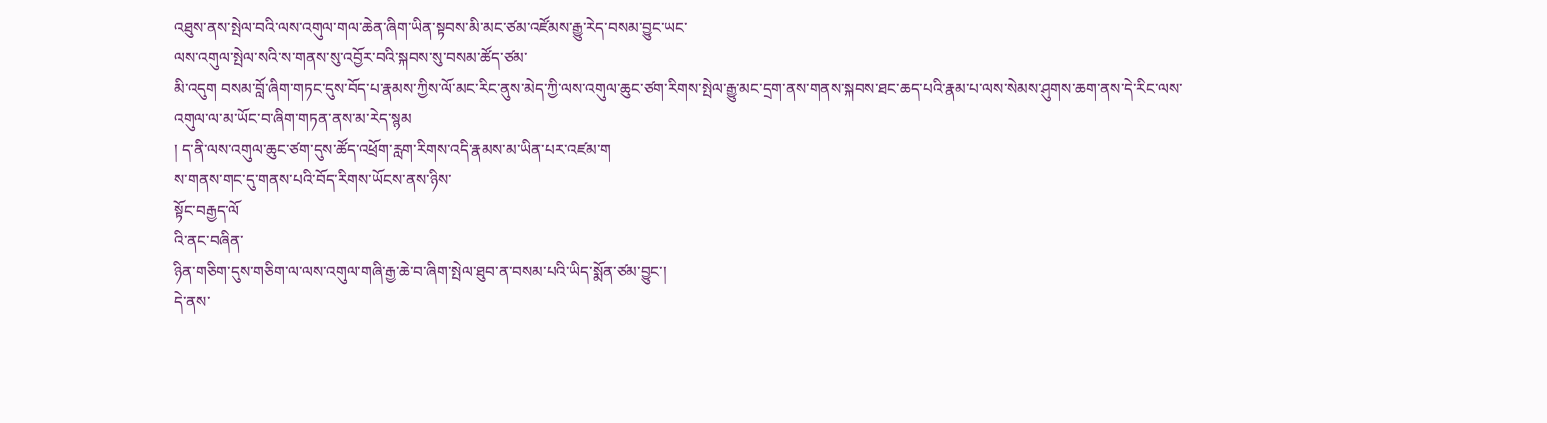འཐུས་ནས་སྤེལ་བའི་ལས་འགུལ་གལ་ཆེན་ཞིག་ཡིན་སྟབས་མི་མང་ཙམ་འཛོམས་རྒྱུ་རེད་བསམ་བྱུང་ཡང་
ལས་འགུལ་སྤེལ་སའི་ས་གནས་སུ་འབྱོར་བའི་སྐབས་སུ་བསམ་ཚོད་ཙམ་
མི་འདུག བསམ་བློ་ཞིག་གཏང་དུས་བོད་པ་རྣམས་ཀྱིས་ལོ་མང་རིང་ནུས་མེད་ཀྱི་ལས་འགུལ་ཆུང་ཙག་རིགས་སྤེལ་རྒྱུ་མང་དྲག་ནས་གནས་སྐབས་ཐང་ཆད་པའི་རྣམ་པ་ལས་སེམས་ཤུགས་ཆག་ནས་དེ་རིང་ལས་འགུལ་ལ་མ་ཡོང་བ་ཞིག་གཏན་ནས་མ་རེད་སྙམ
། ད་ནི་ལས་འགུལ་ཆུང་ཙག་དུས་ཚོད་འཕྲོག་རླག་རིགས་འདི་རྣམས་མ་ཡིན་པར་འཛམ་ག
ས་གནས་གང་དུ་གནས་པའི་བོད་རིགས་ཡོངས་ནས་ཉིས་
སྟོང་བརྒྱད་ལོ
འི་ནང་བཞིན་
ཉིན་གཅིག་དུས་གཅིག་ལ་ལས་འགུལ་གཞི་རྒྱ་ཆེ་བ་ཞིག་སྤེལ་ཐུབ་ན་བསམ་པའི་ཡིད་སྨོན་ཙམ་བྱུང་།
དེ་ནས་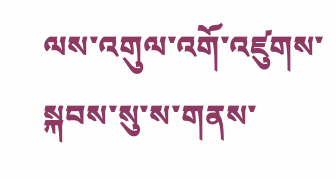ལས་འགུལ་འགོ་འཛུགས་སྐབས་སུ་ས་གནས་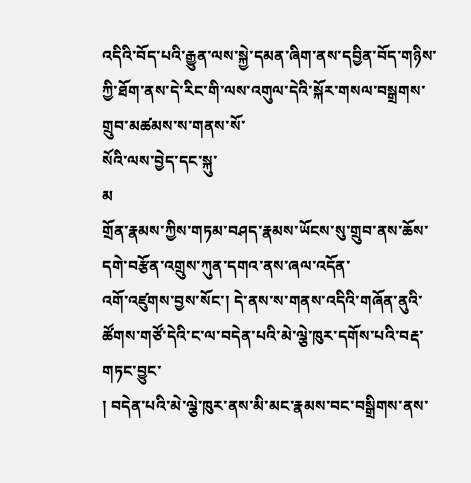འདིའི་བོད་པའི་རྒྱུན་ལས་སྐྱེ་དམན་ཞིག་ནས་དབྱིན་བོད་གཉིས་ཀྱི་ཐོག་ནས་དེ་རིང་གི་ལས་འགུལ་དེའི་སྐོར་གསལ་བསྒྲགས་
གྲུབ་མཚམས་ས་གནས་སོ་
སོའི་ལས་བྱེད་དང་སྐུ་
མ
གྲོན་རྣམས་ཀྱིས་གཏམ་བཤད་རྣམས་ཡོངས་སུ་གྲུབ་ནས་ཆོས་དགེ་བརྩོན་འགྲུས་ཀུན་དགའ་ནས་ཞལ་འདོན་
འགོ་འཛུགས་བྱས་སོང་། དེ་ནས་ས་གནས་འདིའི་གཞོན་ནུའི་
ཚོགས་གཙོ་དེའི་ང་ལ་བདེན་པའི་མེ་ལྕེ་ཁུར་དགོས་པའི་བརྡ་གཏང་བྱུང་
། བདེན་པའི་མེ་ལྕེ་ཁུར་ནས་མི་མང་རྣམས་བང་བསྒྲིགས་ནས་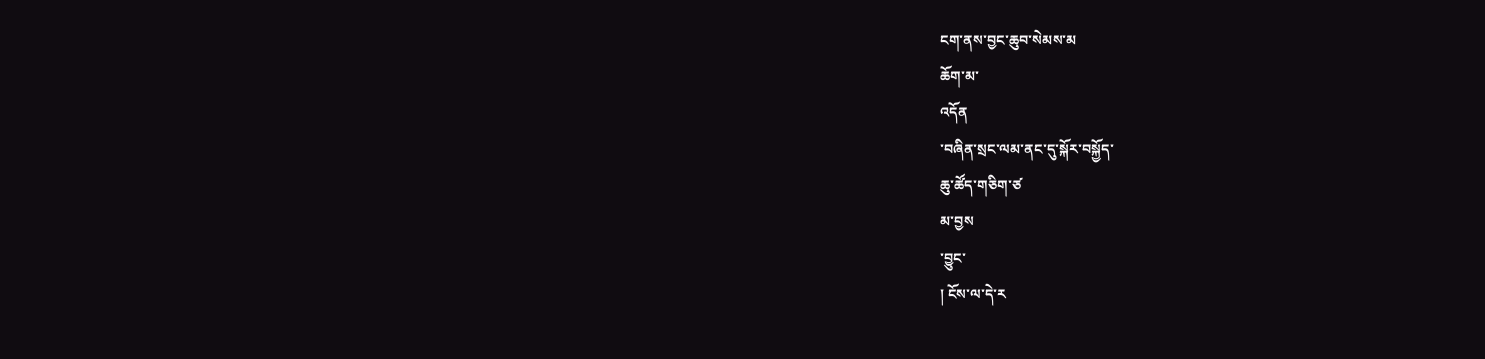ངག་ནས་བྱང་ཆུབ་སེམས་མ
ཆོག་མ་
འདོན
་བཞིན་སྲང་ལམ་ནང་དུ་སྐོར་བསྐྱོད་
ཆུ་ཚོད་གཅིག་ཙ
མ་བྱས
་བྱུང་
། ངོས་ལ་དེ་ར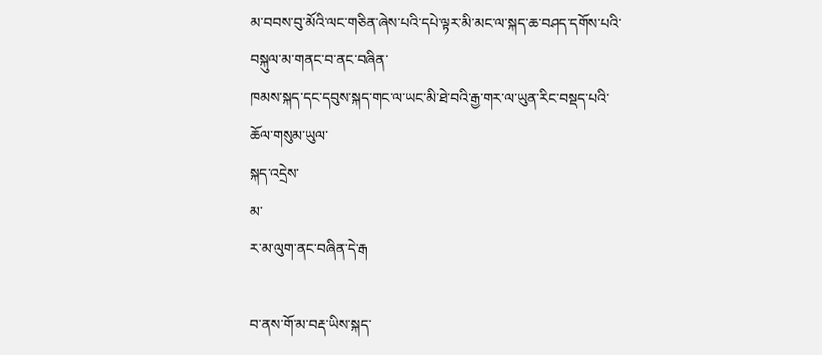མ་བབས་བུ་མོའི་ལང་གཅིན་ཞེས་པའི་དཔེ་ལྟར་མི་མང་ལ་སྐད་ཆ་བཤད་དགོས་པའི་བསྐུལ་མ་གནང་བ་ནང་བཞིན་
ཁམས་སྐད་དང་དབུས་སྐད་གང་ལ་ཡང་མི་ཐེ་བའི་རྒྱ་གར་ལ་ཡུན་རིང་བསྡད་པའི་
ཆོལ་གསུམ་ཡུལ་
སྐད་འདྲེས་
མ་
ར་མ་ལུག་ནང་བཞིན་དེ་རྒ

བ་ནས་གོ་མ་བརྡ་ཡིས་སྐད་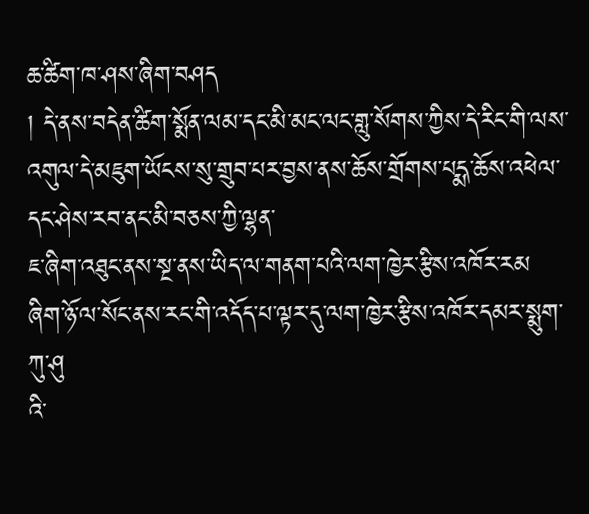ཆ་ཚིག་ཁ་ཤས་ཞིག་བཤད
། དེ་ནས་བདེན་ཚིག་སྨོན་ལམ་དང་མི་མང་ལང་གླུ་སོགས་ཀྱིས་དེ་རིང་གི་ལས་འགུལ་དེ་མཇུག་ཡོངས་སུ་གྲུབ་པར་བྱས་ནས་ཆོས་གྲོགས་པདྨ་ཆོས་འཕེལ་དང་ཤེས་རབ་ནང་མི་བཅས་ཀྱི་ལྷན་
ཇ་ཞིག་འཐུང་ནས་སྔ་ནས་ཡིད་ལ་གནག་པའི་ལག་ཁྱེར་རྩིས་འཁོར་རམ
ཞིག་ཉོ་ལ་སོང་ནས་རང་གི་འདོད་པ་ལྟར་དུ་ལག་ཁྱེར་རྩིས་འཁོར་དམར་སྨུག་ཀུ་ཤུ
འི་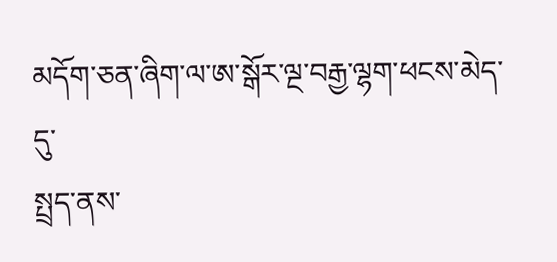མདོག་ཅན་ཞིག་ལ་ཨ་སྒོར་ལྔ་བརྒྱ་ལྷག་ཕངས་མེད་དུ་
སྤྲད་ནས་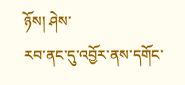ཉོས། ཤེས་
རབ་ནང་དུ་འབྱོར་ནས་དགོང་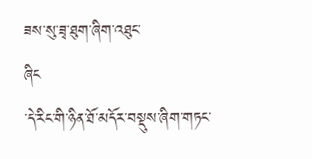ཟས་སུ་ཟྭ་ཐུག་ཞིག་འཐུང་
ཞིང
་དེ་རིང་གི་ཉིན་ཐོ་མདོར་བསྡུས་ཞིག་གཏང་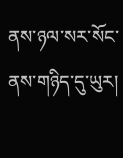ནས་ཉལ་སར་སོང་ནས་གཉིད་དུ་ཡུར།